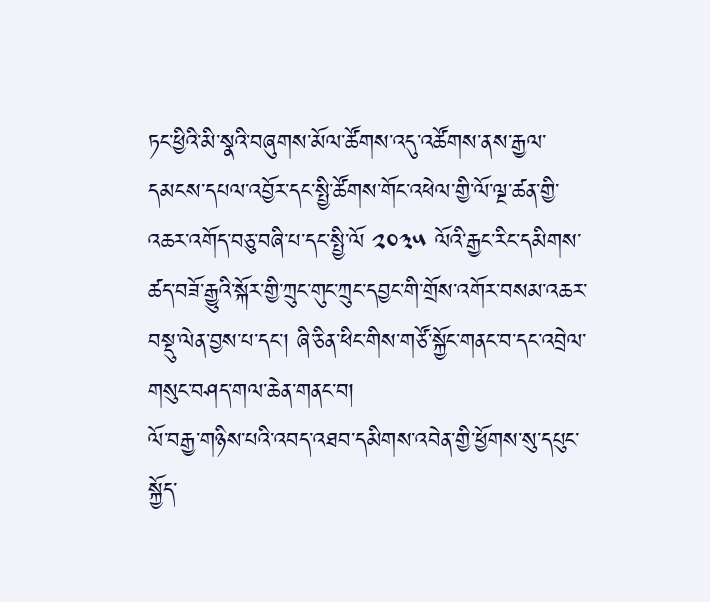ཏང་ཕྱིའི་མི་སྣའི་བཞུགས་མོལ་ཚོགས་འདུ་འཚོགས་ནས་རྒྱལ་དམངས་དཔལ་འབྱོར་དང་སྤྱི་ཚོགས་གོང་འཕེལ་གྱི་ལོ་ལྔ་ཚན་གྱི་འཆར་འགོད་བཅུ་བཞི་པ་དང་སྤྱི་ལོ ༢༠༣༥ ལོའི་རྒྱང་རིང་དམིགས་ཚད་བཟོ་རྒྱུའི་སྐོར་གྱི་ཀྲུང་གུང་ཀྲུང་དབྱང་གི་གྲོས་འགོར་བསམ་འཆར་བསྡུ་ལེན་བྱས་པ་དང་། ཞི་ཅིན་ཕིང་གིས་གཙོ་སྐྱོང་གནང་བ་དང་འབྲེལ་གསུང་བཤད་གལ་ཆེན་གནང་བ།
ལོ་བརྒྱ་གཉིས་པའི་འབད་འཐབ་དམིགས་འབེན་གྱི་ཕྱོགས་སུ་དཔུང་སྐྱོད་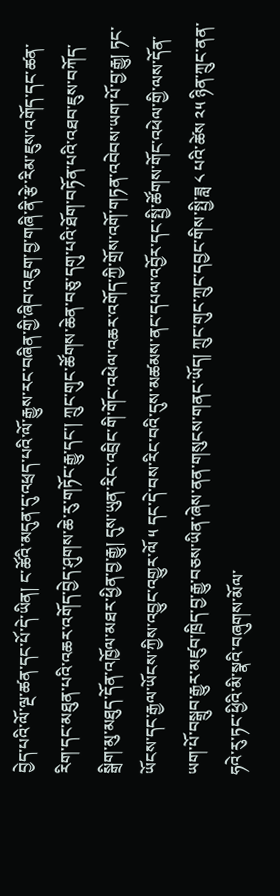བྱེད་པའི་ལོ་ལྔ་ཚན་དང་པོ་དེ་ཡིན། ང་ཚོའི་མདུན་དུ་འཕྲད་པའི་ལོ་རྒྱུས་རང་བཞིན་གྱི་ཞིབ་འཇུག་བྱ་གཞི་ནི་རྩེ་རིམ་ཇུས་འགོད་དང་ཚན་རིག་དང་མཐུན་པའི་འཆར་འགོད་བྱེད་ཤུགས་ཆེ་རུ་གཏོང་རྒྱུ་དང་། ཀྲུང་གུང་ཚོགས་ཆེན་བཅུ་དགུ་པའི་ཐོག་བཏོན་པའི་འཐབ་ཇུས་བཀོད་སྒྲིག་མུ་མཐུད་དོན་འཁྱོལ་མཐར་ཕྱིན་བྱ་རྒྱུ། དུས་ཡུན་རིང་འབྲིང་གི་གོང་འཕེལ་འཆར་འགོད་ཀྱི་གྲོས་འགོ་གཏན་འབེབས་ཡག་པོ་བྱ་རྒྱུ། ཏང་ཡོངས་དང་རྒྱལ་ཡོངས་ཀྱིས་འབྱུང་འགྱུར་ལོ ༥ དང་དེ་བས་རིང་བའི་དུས་མཚམས་ནང་དཔལ་འབྱོར་དང་སྤྱི་ཚོགས་གོང་འཕེལ་གྱི་ལས་དོན་ཡག་པོ་བསྒྲུབ་རྒྱུར་མཛུབ་ཁྲིད་བྱ་རྒྱུ་བཅས་ཡིན་ཞེས་ནན་གསུངས་གནང་ཡོད། ཀྲུང་གུང་ཀྲུང་དབྱང་གིས་སྤྱི་ཟླ ༨ པའི་ཚེས ༢༥ ཉིན་ཀྲུང་ནན་ཧའེ་རུ་ཏང་ཕྱིའི་མི་སྣའི་བཞུགས་མོལ་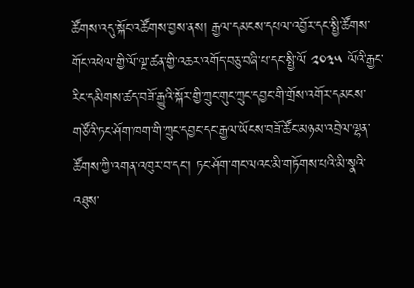ཚོགས་འདུ་སྐོང་འཚོགས་བྱས་ནས། རྒྱལ་དམངས་དཔལ་འབྱོར་དང་སྤྱི་ཚོགས་གོང་འཕེལ་གྱི་ལོ་ལྔ་ཚན་གྱི་འཆར་འགོད་བཅུ་བཞི་པ་དང་སྤྱི་ལོ ༢༠༣༥ ལོའི་རྒྱང་རིང་དམིགས་ཚད་བཟོ་རྒྱུའི་སྐོར་གྱི་ཀྲུང་གུང་ཀྲུང་དབྱང་གི་གྲོས་འགོར་དམངས་གཙོའི་ཏང་ཤོག་ཁག་གི་ཀྲུང་དབྱང་དང་རྒྱལ་ཡོངས་བཟོ་ཚོང་མཉམ་འབྲེལ་ལྷན་ཚོགས་ཀྱི་འགན་འཁུར་བ་དང་། ཏང་ཤོག་གང་ལའང་མི་གཏོགས་པའི་མི་སྣའི་འཐུས་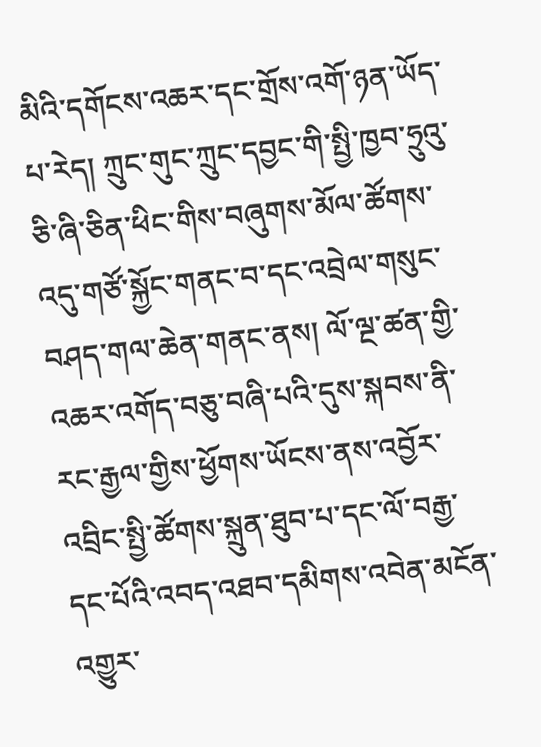མིའི་དགོངས་འཆར་དང་གྲོས་འགོ་ཉན་ཡོད་པ་རེད། ཀྲུང་གུང་ཀྲུང་དབྱང་གི་སྤྱི་ཁྱབ་ཧྲུའུ་ཅི་ཞི་ཅིན་ཕིང་གིས་བཞུགས་མོལ་ཚོགས་འདུ་གཙོ་སྐྱོང་གནང་བ་དང་འབྲེལ་གསུང་བཤད་གལ་ཆེན་གནང་ནས། ལོ་ལྔ་ཚན་གྱི་འཆར་འགོད་བཅུ་བཞི་པའི་དུས་སྐབས་ནི་རང་རྒྱལ་གྱིས་ཕྱོགས་ཡོངས་ནས་འབྱོར་འབྲིང་སྤྱི་ཚོགས་སྐྲུན་ཐུབ་པ་དང་ལོ་བརྒྱ་དང་པོའི་འབད་འཐབ་དམིགས་འབེན་མངོན་འགྱུར་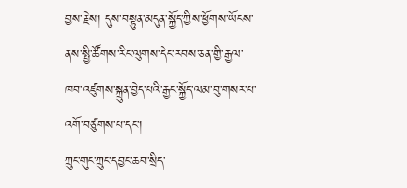བྱས་རྗེས། དུས་བསྟུན་མདུན་སྐྱོད་ཀྱིས་ཕྱོགས་ཡོངས་ནས་སྤྱི་ཚོགས་རིང་ལུགས་དེང་རབས་ཅན་གྱི་རྒྱལ་ཁབ་འཛུགས་སྐྲུན་བྱེད་པའི་རྒྱང་སྐྱོད་ལམ་བུ་གསར་པ་འགོ་བཙུགས་པ་དང་།
ཀྲུང་གུང་ཀྲུང་དབྱང་ཆབ་སྲིད་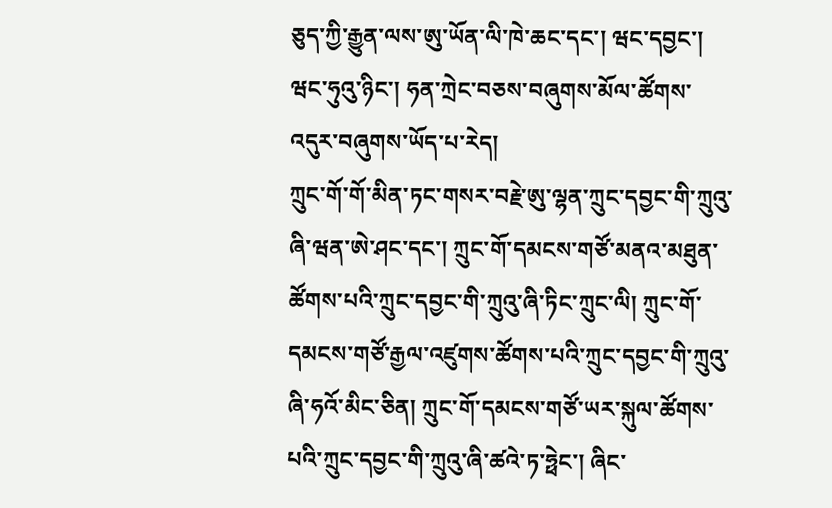ཅུད་ཀྱི་རྒྱུན་ལས་ཨུ་ཡོན་ལི་ཁེ་ཆང་དང་། ཝང་དབྱང་། ཝང་ཧུའུ་ཉིང་། ཧན་ཀྲེང་བཅས་བཞུགས་མོལ་ཚོགས་འདུར་བཞུགས་ཡོད་པ་རེད།
ཀྲུང་གོ་གོ་མིན་ཏང་གསར་བརྗེ་ཨུ་ལྷན་ཀྲུང་དབྱང་གི་ཀྲུའུ་ཞི་ཝན་ཨེ་ཤང་དང་། ཀྲུང་གོ་དམངས་གཙོ་མནའ་མཐུན་ཚོགས་པའི་ཀྲུང་དབྱང་གི་ཀྲུའུ་ཞི་ཏིང་ཀྲུང་ལི། ཀྲུང་གོ་དམངས་གཙོ་རྒྱལ་འཛུགས་ཚོགས་པའི་ཀྲུང་དབྱང་གི་ཀྲུའུ་ཞི་ཧའོ་མིང་ཅིན། ཀྲུང་གོ་དམངས་གཙོ་ཡར་སྐུལ་ཚོགས་པའི་ཀྲུང་དབྱང་གི་ཀྲུའུ་ཞི་ཚའེ་ཏ་ཧྥེང་། ཞིང་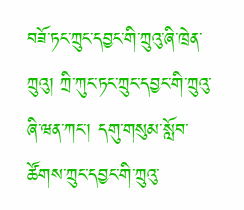བཟོ་ཏང་ཀྲུང་དབྱང་གི་ཀྲུའུ་ཞི་ཁྲེན་ཀྲུའུ། ཀྲི་ཀུང་ཏང་ཀྲུང་དབྱང་གི་ཀྲུའུ་ཞི་ཝན་ཀང་། དགུ་གསུམ་སློབ་ཚོགས་ཀྲུང་དབྱང་གི་ཀྲུའུ་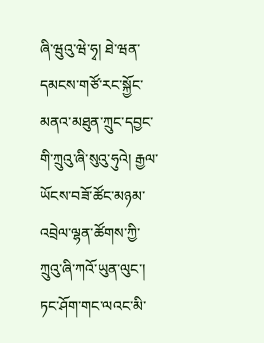ཞི་ཝུའུ་ཝེ་ཧྭ། ཐེ་ཝན་དམངས་གཙོ་རང་སྐྱོང་མནའ་མཐུན་ཀྲུང་དབྱང་གི་ཀྲུའུ་ཞི་སུའུ་ཧུའེ། རྒྱལ་ཡོངས་བཟོ་ཚོང་མཉམ་འབྲེལ་ལྷན་ཚོགས་ཀྱི་ཀྲུའུ་ཞི་ཀའོ་ཡུན་ལུང་། ཏང་ཤོག་གང་ལའང་མི་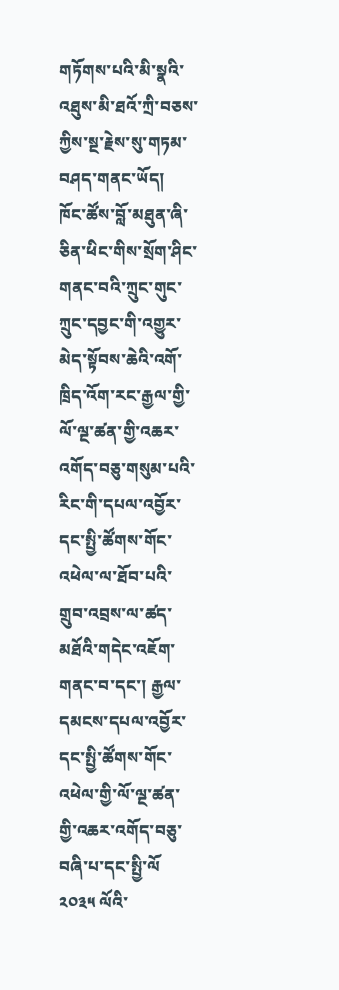གཏོགས་པའི་མི་སྣའི་འཐུས་མི་ཐའོ་ཀྲི་བཅས་ཀྱིས་སྔ་རྗེས་སུ་གཏམ་བཤད་གནང་ཡོད།
ཁོང་ཚོས་བློ་མཐུན་ཞི་ཅིན་ཕིང་གིས་སྲོག་ཤིང་གནང་བའི་ཀྲུང་གུང་ཀྲུང་དབྱང་གི་འགྱུར་མེད་སྟོབས་ཆེའི་འགོ་ཁྲིད་འོག་རང་རྒྱལ་གྱི་ལོ་ལྔ་ཚན་གྱི་འཆར་འགོད་བཅུ་གསུམ་པའི་རིང་གི་དཔལ་འབྱོར་དང་སྤྱི་ཚོགས་གོང་འཕེལ་ལ་ཐོབ་པའི་གྲུབ་འབྲས་ལ་ཚད་མཐོའི་གདེང་འཇོག་གནང་བ་དང་། རྒྱལ་དམངས་དཔལ་འབྱོར་དང་སྤྱི་ཚོགས་གོང་འཕེལ་གྱི་ལོ་ལྔ་ཚན་གྱི་འཆར་འགོད་བཅུ་བཞི་པ་དང་སྤྱི་ལོ ༢༠༣༥ ལོའི་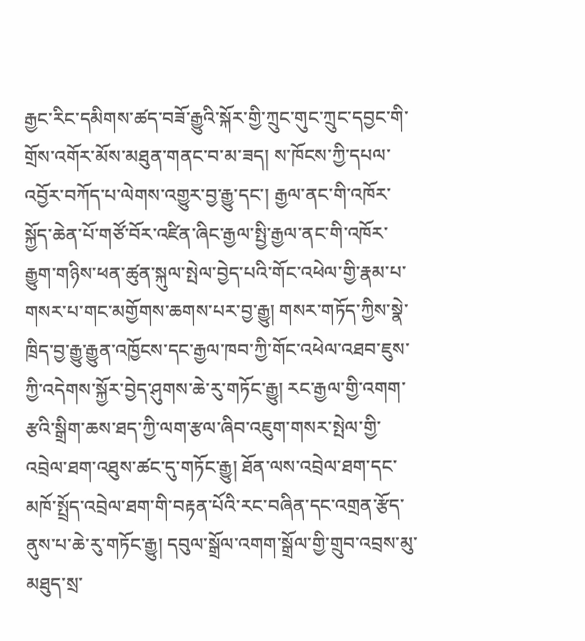རྒྱང་རིང་དམིགས་ཚད་བཟོ་རྒྱུའི་སྐོར་གྱི་ཀྲུང་གུང་ཀྲུང་དབྱང་གི་གྲོས་འགོར་མོས་མཐུན་གནང་བ་མ་ཟད། ས་ཁོངས་ཀྱི་དཔལ་འབྱོར་བཀོད་པ་ལེགས་འགྱུར་བྱ་རྒྱུ་དང་། རྒྱལ་ནང་གི་འཁོར་སྐྱོད་ཆེན་པོ་གཙོ་བོར་འཛིན་ཞིང་རྒྱལ་སྤྱི་རྒྱལ་ནང་གི་འཁོར་རྒྱུག་གཉིས་ཕན་ཚུན་སྐུལ་སྤེལ་བྱེད་པའི་གོང་འཕེལ་གྱི་རྣམ་པ་གསར་པ་གང་མགྱོགས་ཆགས་པར་བྱ་རྒྱུ། གསར་གཏོད་ཀྱིས་སྣེ་ཁྲིད་བྱ་རྒྱུ་རྒྱུན་འཁྱོངས་དང་རྒྱལ་ཁབ་ཀྱི་གོང་འཕེལ་འཐབ་ཇུས་ཀྱི་འདེགས་སྐྱོར་བྱེད་ཤུགས་ཆེ་རུ་གཏོང་རྒྱུ། རང་རྒྱལ་གྱི་འགག་རྩའི་སྒྲིག་ཆས་ཐད་ཀྱི་ལག་རྩལ་ཞིབ་འཇུག་གསར་སྤེལ་གྱི་འབྲེལ་ཐག་འཐུས་ཚང་དུ་གཏོང་རྒྱུ། ཐོན་ལས་འབྲེལ་ཐག་དང་མཁོ་སྤྲོད་འབྲེལ་ཐག་གི་བརྟན་པོའི་རང་བཞིན་དང་འགྲན་རྩོད་ནུས་པ་ཆེ་རུ་གཏོང་རྒྱུ། དབུལ་སྒྲོལ་འགག་སྒྲོལ་གྱི་གྲུབ་འབྲས་མུ་མཐུད་སྲ་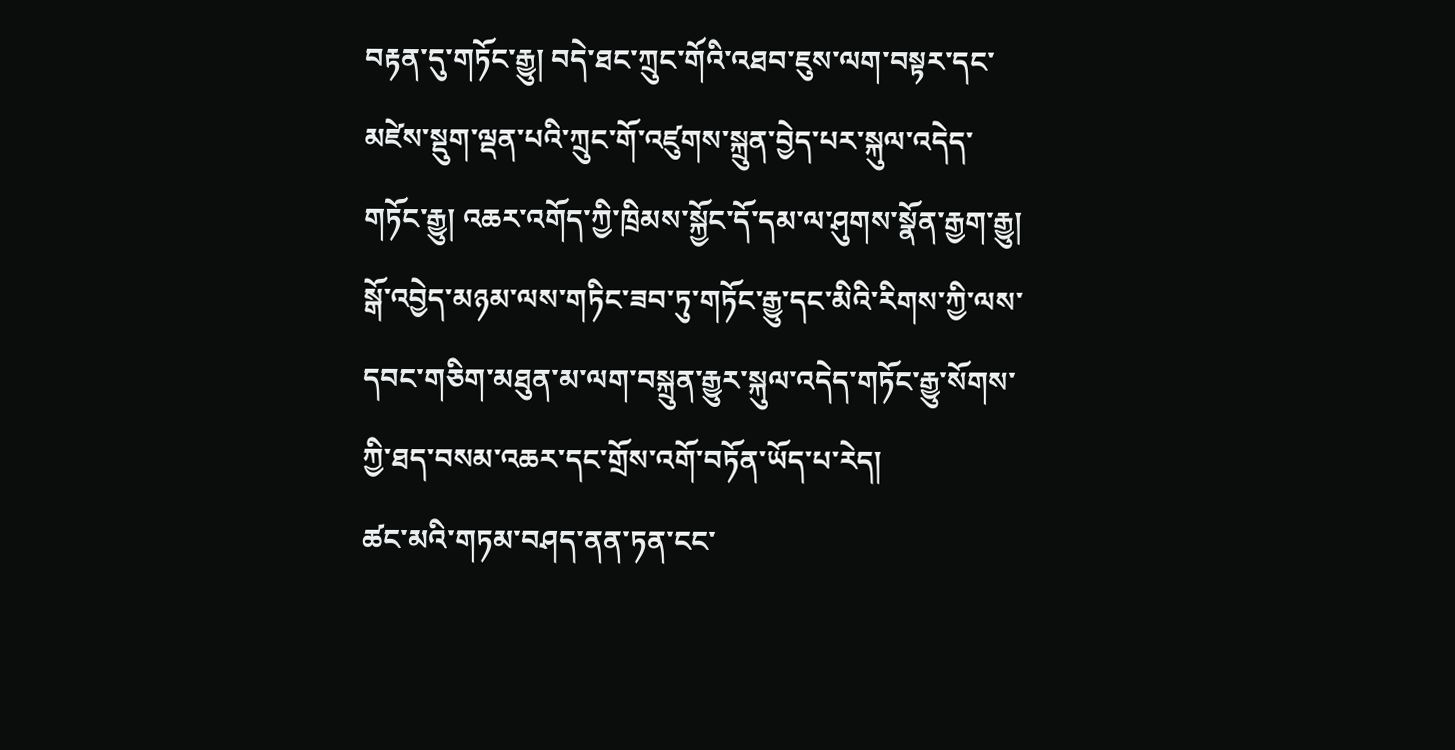བརྟན་དུ་གཏོང་རྒྱུ། བདེ་ཐང་ཀྲུང་གོའི་འཐབ་ཇུས་ལག་བསྟར་དང་མཛེས་སྡུག་ལྡན་པའི་ཀྲུང་གོ་འཛུགས་སྐྲུན་བྱེད་པར་སྐུལ་འདེད་གཏོང་རྒྱུ། འཆར་འགོད་ཀྱི་ཁྲིམས་སྐྱོང་དོ་དམ་ལ་ཤུགས་སྣོན་རྒྱག་རྒྱུ། སྒོ་འབྱེད་མཉམ་ལས་གཏིང་ཟབ་ཏུ་གཏོང་རྒྱུ་དང་མིའི་རིགས་ཀྱི་ལས་དབང་གཅིག་མཐུན་མ་ལག་བསྐྲུན་རྒྱུར་སྐུལ་འདེད་གཏོང་རྒྱུ་སོགས་ཀྱི་ཐད་བསམ་འཆར་དང་གྲོས་འགོ་བཏོན་ཡོད་པ་རེད།
ཚང་མའི་གཏམ་བཤད་ནན་ཏན་ངང་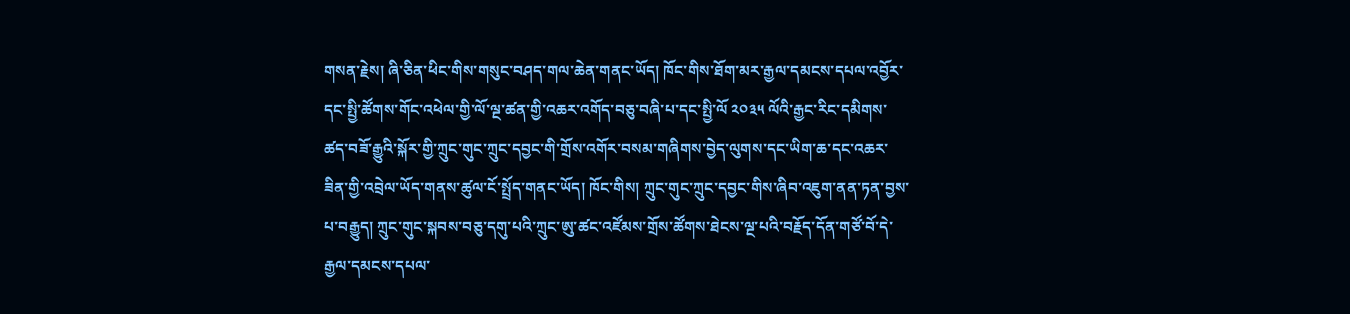གསན་རྗེས། ཞི་ཅིན་ཕིང་གིས་གསུང་བཤད་གལ་ཆེན་གནང་ཡོད། ཁོང་གིས་ཐོག་མར་རྒྱལ་དམངས་དཔལ་འབྱོར་དང་སྤྱི་ཚོགས་གོང་འཕེལ་གྱི་ལོ་ལྔ་ཚན་གྱི་འཆར་འགོད་བཅུ་བཞི་པ་དང་སྤྱི་ལོ ༢༠༣༥ ལོའི་རྒྱང་རིང་དམིགས་ཚད་བཟོ་རྒྱུའི་སྐོར་གྱི་ཀྲུང་གུང་ཀྲུང་དབྱང་གི་གྲོས་འགོར་བསམ་གཞིགས་བྱེད་ལུགས་དང་ཡིག་ཆ་དང་འཆར་ཟིན་གྱི་འབྲེལ་ཡོད་གནས་ཚུལ་ངོ་སྤྲོད་གནང་ཡོད། ཁོང་གིས། ཀྲུང་གུང་ཀྲུང་དབྱང་གིས་ཞིབ་འཇུག་ནན་ཏན་བྱས་པ་བརྒྱུད། ཀྲུང་གུང་སྐབས་བཅུ་དགུ་པའི་ཀྲུང་ཨུ་ཚང་འཛོམས་གྲོས་ཚོགས་ཐེངས་ལྔ་པའི་བརྗོད་དོན་གཙོ་བོ་དེ་རྒྱལ་དམངས་དཔལ་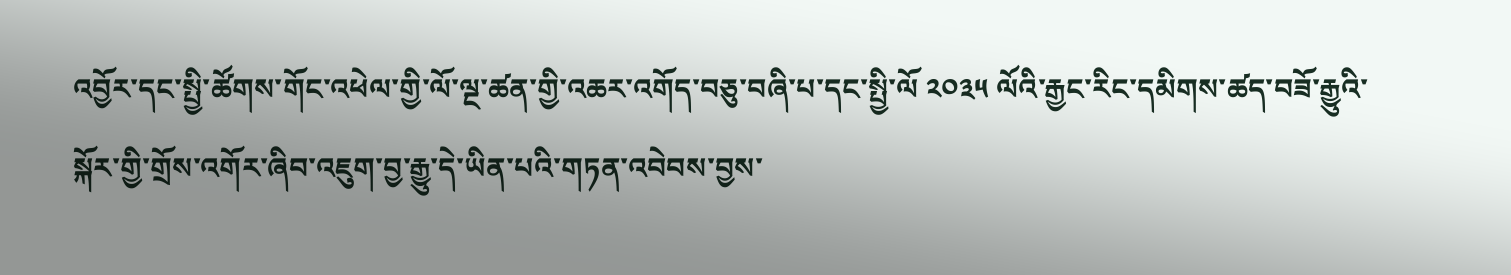འབྱོར་དང་སྤྱི་ཚོགས་གོང་འཕེལ་གྱི་ལོ་ལྔ་ཚན་གྱི་འཆར་འགོད་བཅུ་བཞི་པ་དང་སྤྱི་ལོ ༢༠༣༥ ལོའི་རྒྱང་རིང་དམིགས་ཚད་བཟོ་རྒྱུའི་སྐོར་གྱི་གྲོས་འགོར་ཞིབ་འཇུག་བྱ་རྒྱུ་དེ་ཡིན་པའི་གཏན་འབེབས་བྱས་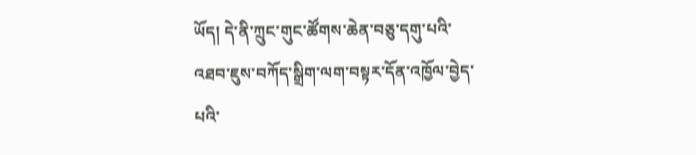ཡོད། དེ་ནི་ཀྲུང་གུང་ཚོགས་ཆེན་བཅུ་དགུ་པའི་འཐབ་ཇུས་བཀོད་སྒྲིག་ལག་བསྟར་དོན་འཁྱོལ་བྱེད་པའི་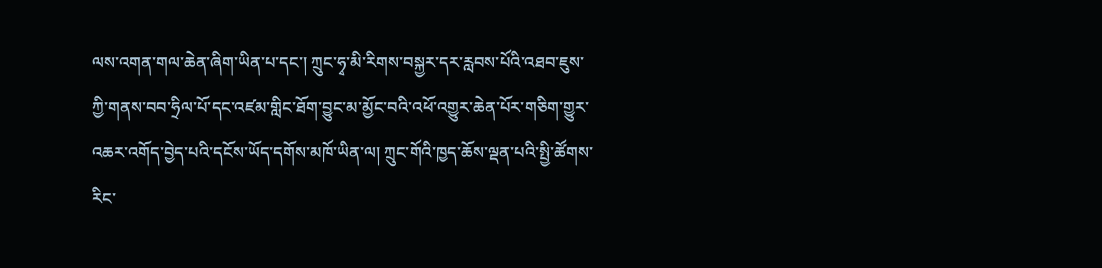ལས་འགན་གལ་ཆེན་ཞིག་ཡིན་པ་དང་། ཀྲུང་ཧྭ་མི་རིགས་བསྐྱར་དར་རླབས་པོའི་འཐབ་ཇུས་ཀྱི་གནས་བབ་ཧྲིལ་པོ་དང་འཛམ་གླིང་ཐོག་བྱུང་མ་མྱོང་བའི་འཕོ་འགྱུར་ཆེན་པོར་གཅིག་གྱུར་འཆར་འགོད་བྱེད་པའི་དངོས་ཡོད་དགོས་མཁོ་ཡིན་ལ། ཀྲུང་གོའི་ཁྱད་ཆོས་ལྡན་པའི་སྤྱི་ཚོགས་རིང་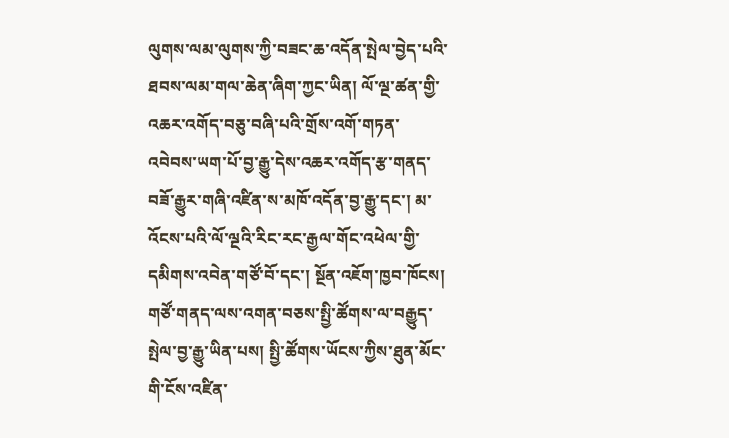ལུགས་ལམ་ལུགས་ཀྱི་བཟང་ཆ་འདོན་སྤེལ་བྱེད་པའི་ཐབས་ལམ་གལ་ཆེན་ཞིག་ཀྱང་ཡིན། ལོ་ལྔ་ཚན་གྱི་འཆར་འགོད་བཅུ་བཞི་པའི་གྲོས་འགོ་གཏན་འབེབས་ཡག་པོ་བྱ་རྒྱུ་དེས་འཆར་འགོད་རྩ་གནད་བཟོ་རྒྱུར་གཞི་འཛིན་ས་མཁོ་འདོན་བྱ་རྒྱུ་དང་། མ་འོངས་པའི་ལོ་ལྔའི་རིང་རང་རྒྱལ་གོང་འཕེལ་གྱི་དམིགས་འབེན་གཙོ་བོ་དང་། སྔོན་འཇོག་ཁྱབ་ཁོངས། གཙོ་གནད་ལས་འགན་བཅས་སྤྱི་ཚོགས་ལ་བརྒྱུད་སྤེལ་བྱ་རྒྱུ་ཡིན་པས། སྤྱི་ཚོགས་ཡོངས་ཀྱིས་ཐུན་མོང་གི་ངོས་འཛིན་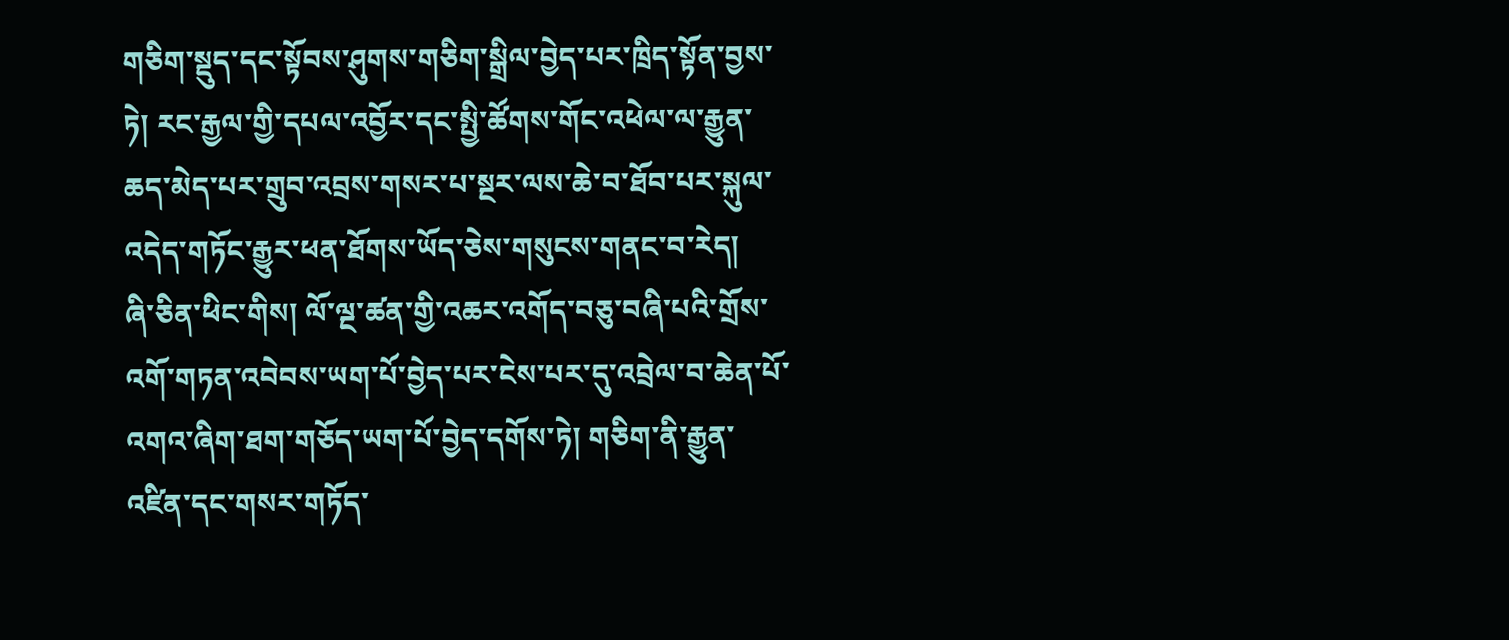གཅིག་སྡུད་དང་སྟོབས་ཤུགས་གཅིག་སྒྲིལ་བྱེད་པར་ཁྲིད་སྟོན་བྱས་ཏེ། རང་རྒྱལ་གྱི་དཔལ་འབྱོར་དང་སྤྱི་ཚོགས་གོང་འཕེལ་ལ་རྒྱུན་ཆད་མེད་པར་གྲུབ་འབྲས་གསར་པ་སྔར་ལས་ཆེ་བ་ཐོབ་པར་སྐུལ་འདེད་གཏོང་རྒྱུར་ཕན་ཐོགས་ཡོད་ཅེས་གསུངས་གནང་བ་རེད།
ཞི་ཅིན་ཕིང་གིས། ལོ་ལྔ་ཚན་གྱི་འཆར་འགོད་བཅུ་བཞི་པའི་གྲོས་འགོ་གཏན་འབེབས་ཡག་པོ་བྱེད་པར་ངེས་པར་དུ་འབྲེལ་བ་ཆེན་པོ་འགའ་ཞིག་ཐག་གཅོད་ཡག་པོ་བྱེད་དགོས་ཏེ། གཅིག་ནི་རྒྱུན་འཛིན་དང་གསར་གཏོད་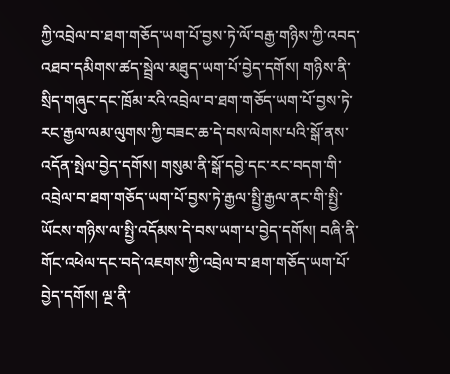ཀྱི་འབྲེལ་བ་ཐག་གཅོད་ཡག་པོ་བྱས་ཏེ་ལོ་བརྒྱ་གཉིས་ཀྱི་འབད་འཐབ་དམིགས་ཚད་སྦྲེལ་མཐུད་ཡག་པོ་བྱེད་དགོས། གཉིས་ནི་སྲིད་གཞུང་དང་ཁྲོམ་རའི་འབྲེལ་བ་ཐག་གཅོད་ཡག་པོ་བྱས་ཏེ་རང་རྒྱལ་ལམ་ལུགས་ཀྱི་བཟང་ཆ་དེ་བས་ལེགས་པའི་སྒོ་ནས་འདོན་སྤེལ་བྱེད་དགོས། གསུམ་ནི་སྒོ་དབྱེ་དང་རང་བདག་གི་འབྲེལ་བ་ཐག་གཅོད་ཡག་པོ་བྱས་ཏེ་རྒྱལ་སྤྱི་རྒྱལ་ནང་གི་སྤྱི་ཡོངས་གཉིས་ལ་སྤྱི་འདོམས་དེ་བས་ཡག་པ་བྱེད་དགོས། བཞི་ནི་གོང་འཕེལ་དང་བདེ་འཇགས་ཀྱི་འབྲེལ་བ་ཐག་གཅོད་ཡག་པོ་བྱེད་དགོས། ལྔ་ནི་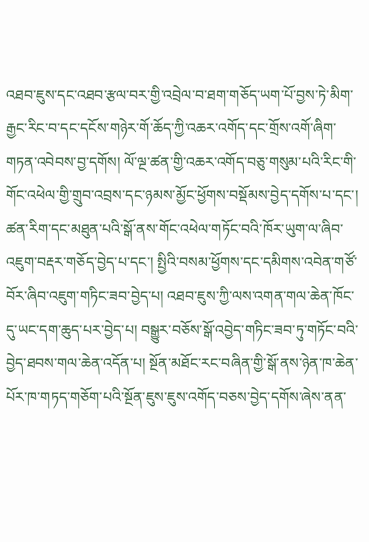འཐབ་ཇུས་དང་འཐབ་རྩལ་བར་གྱི་འབྲེལ་བ་ཐག་གཅོད་ཡག་པོ་བྱས་ཏེ་མིག་རྒྱང་རིང་བ་དང་དངོས་གཉེར་གོ་ཆོད་ཀྱི་འཆར་འགོད་དང་གྲོས་འགོ་ཞིག་གཏན་འབེབས་བྱ་དགོས། ལོ་ལྔ་ཚན་གྱི་འཆར་འགོད་བཅུ་གསུམ་པའི་རིང་གི་གོང་འཕེལ་གྱི་གྲུབ་འབྲས་དང་ཉམས་མྱོང་ཕྱོགས་བསྡོམས་བྱེད་དགོས་པ་དང་། ཚན་རིག་དང་མཐུན་པའི་སྒོ་ནས་གོང་འཕེལ་གཏོང་བའི་ཁོར་ཡུག་ལ་ཞིབ་འཇུག་བརྡར་གཅོད་བྱེད་པ་དང་། སྤྱིའི་བསམ་ཕྱོགས་དང་དམིགས་འབེན་གཙོ་བོར་ཞིབ་འཇུག་གཏིང་ཟབ་བྱེད་པ། འཐབ་ཇུས་ཀྱི་ལས་འགན་གལ་ཆེན་ཁོང་དུ་ཡང་དག་ཆུད་པར་བྱེད་པ། བསྒྱུར་བཅོས་སྒོ་འབྱེད་གཏིང་ཟབ་ཏུ་གཏོང་བའི་བྱེད་ཐབས་གལ་ཆེན་འདོན་པ། སྔོན་མཐོང་རང་བཞིན་གྱི་སྒོ་ནས་ཉེན་ཁ་ཆེན་པོར་ཁ་གཏད་གཅོག་པའི་སྔོན་ཇུས་ཇུས་འགོད་བཅས་བྱེད་དགོས་ཞེས་ནན་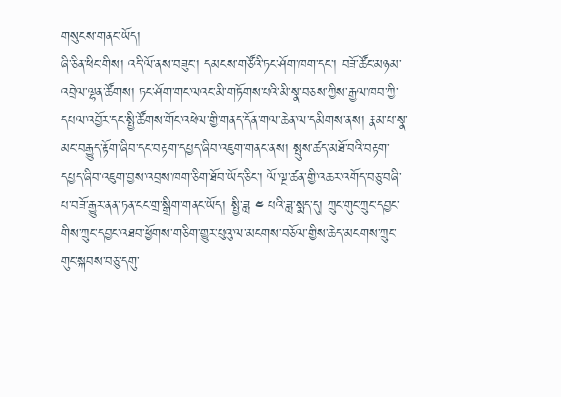གསུངས་གནང་ཡོད།
ཞི་ཅིན་ཕིང་གིས། འདི་ལོ་ནས་བཟུང་། དམངས་གཙོའི་ཏང་ཤོག་ཁག་དང་། བཟོ་ཚོང་མཉམ་འབྲེལ་ལྷན་ཚོགས། ཏང་ཤོག་གང་ལའང་མི་གཏོགས་པའི་མི་སྣ་བཅས་ཀྱིས་རྒྱལ་ཁབ་ཀྱི་དཔལ་འབྱོར་དང་སྤྱི་ཚོགས་གོང་འཕེལ་གྱི་གནད་དོན་གལ་ཆེན་ལ་དམིགས་ནས། རྣམ་པ་སྣ་མང་བརྒྱུད་རྟོག་ཞིབ་དང་བརྟག་དཔྱད་ཞིབ་འཇུག་གནང་ནས། སྤུས་ཚད་མཐོ་བའི་བརྟག་དཔྱད་ཞིབ་འཇུག་བྱས་འབྲས་ཁག་ཅིག་ཐོབ་ཡོད་ཅིང་། ལོ་ལྔ་ཚན་གྱི་འཆར་འགོད་བཅུ་བཞི་པ་བཟོ་རྒྱུར་ནན་ཏན་ངང་གྲ་སྒྲིག་གནང་ཡོད། སྤྱི་ཟླ ༤ པའི་ཟླ་སྨད་དུ། ཀྲུང་གུང་ཀྲུང་དབྱང་གིས་ཀྲུང་དབྱང་འཐབ་ཕྱོགས་གཅིག་གྱུར་པུའུ་ལ་མངགས་བཅོལ་གྱིས་ཆེད་མངགས་ཀྲུང་གུང་སྐབས་བཅུ་དགུ་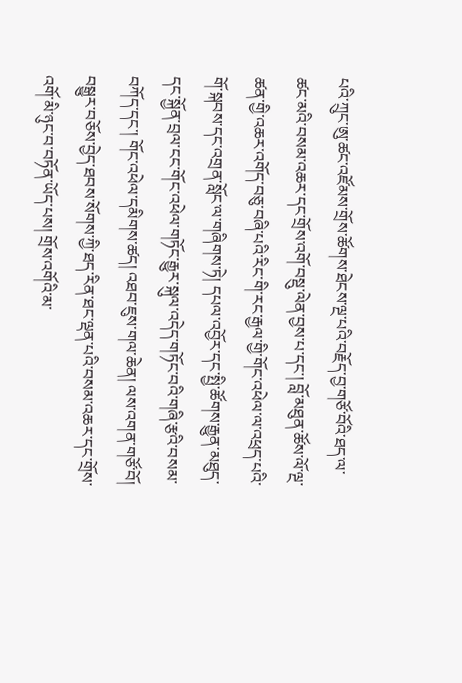པའི་ཀྲུང་ཨུ་ཚང་འཛོམས་གྲོས་ཚོགས་ཐེངས་ལྔ་པའི་བརྗོད་བྱ་གཙོ་བོའི་ཐད་ལ་ཚང་མའི་བསམ་འཆར་དང་གྲོས་འགོ་བསྡུ་ལེན་བྱས་པ་དང་། བློ་མཐུན་ཚོས་ལོ་ལྔ་ཚན་གྱི་འཆར་འགོད་བཅུ་བཞི་པའི་རིང་གི་རང་རྒྱལ་གྱི་གོང་འཕེལ་ལ་འཕྲད་པའི་གོ་སྐབས་དང་འགྲན་སློང་ལ་གཞིགས་ཏེ། དཔལ་འབྱོར་དང་སྤྱི་ཚོགས་རྒྱུན་མཐུད་དང་སྐྱོན་བྲལ་ངང་གོང་འཕེལ་གཏོང་རྒྱུར་སྐུལ་འདེད་གཏོང་བའི་གཞི་རྩའི་བསམ་བཀོད་དང་། གོང་འཕེལ་དམིགས་ཚད། འཐབ་ཇུས་གལ་ཆེན། ལས་འགན་གཙོ་བོ། བསྒྱུར་བཅོས་བྱེད་ཐབས་སོགས་ཀྱི་ཐད་རིན་ཐང་ལྡན་པའི་བསམ་འཆར་དང་གྲོས་འགོ་མི་ཉུང་བ་བཏོན་ཡོད་པས། གྲོས་འགོའི་མ་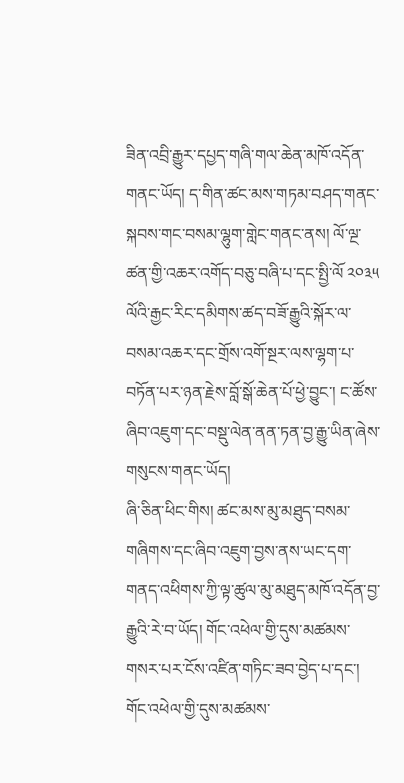ཟིན་འབྲི་རྒྱུར་དཔྱད་གཞི་གལ་ཆེན་མཁོ་འདོན་གནང་ཡོད། ད་གིན་ཚང་མས་གཏམ་བཤད་གནང་སྐབས་གང་བསམ་ལྷུག་གླེང་གནང་ནས། ལོ་ལྔ་ཚན་གྱི་འཆར་འགོད་བཅུ་བཞི་པ་དང་སྤྱི་ལོ ༢༠༣༥ ལོའི་རྒྱང་རིང་དམིགས་ཚད་བཟོ་རྒྱུའི་སྐོར་ལ་བསམ་འཆར་དང་གྲོས་འགོ་སྔར་ལས་ལྷག་པ་བཏོན་པར་ཉན་རྗེས་བློ་སྒོ་ཆེན་པོ་ཕྱེ་བྱུང་། ང་ཚོས་ཞིབ་འཇུག་དང་བསྡུ་ལེན་ནན་ཏན་བྱ་རྒྱུ་ཡིན་ཞེས་གསུངས་གནང་ཡོད།
ཞི་ཅིན་ཕིང་གིས། ཚང་མས་མུ་མཐུད་བསམ་གཞིགས་དང་ཞིབ་འཇུག་བྱས་ནས་ཡང་དག་གནད་འཕིགས་ཀྱི་ལྟ་ཚུལ་མུ་མཐུད་མཁོ་འདོན་བྱ་རྒྱུའི་རེ་བ་ཡོད། གོང་འཕེལ་གྱི་དུས་མཚམས་གསར་པར་ངོས་འཛིན་གཏིང་ཟབ་བྱེད་པ་དང་། གོང་འཕེལ་གྱི་དུས་མཚམས་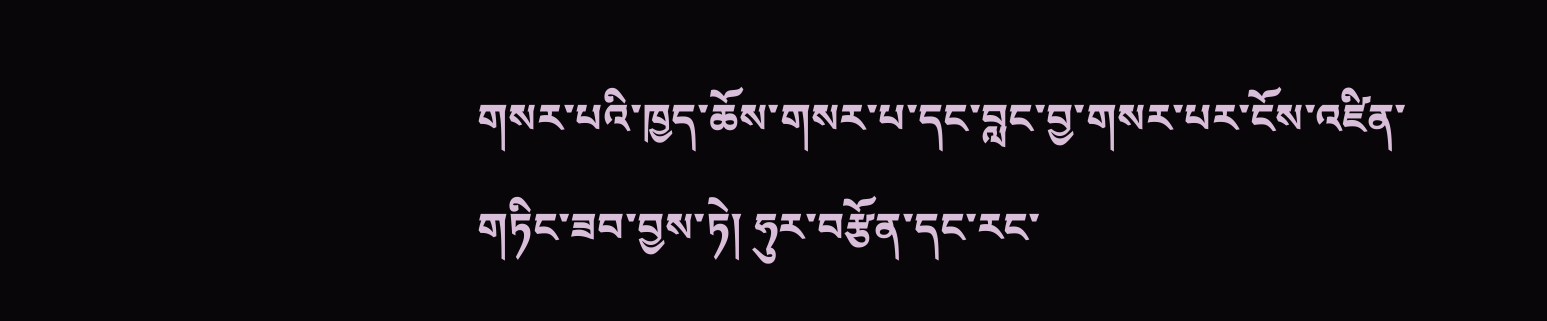གསར་པའི་ཁྱད་ཆོས་གསར་པ་དང་བླང་བྱ་གསར་པར་ངོས་འཛིན་གཏིང་ཟབ་བྱས་ཏེ། ཧུར་བརྩོན་དང་རང་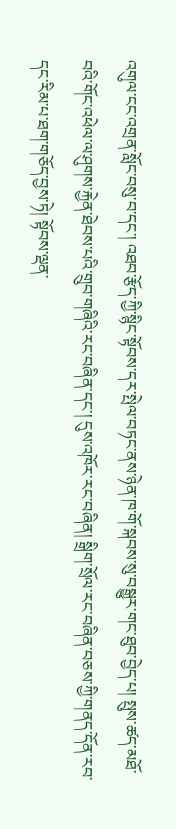འགུལ་ངང་འགྲན་སློང་བསུ་བ་དང་། འཐབ་རྩོད་ཀྱི་སྙིང་སྟོབས་དར་སྤེལ་བཏང་ནས་ཉེན་ཁ་གོ་སྐབས་སུ་བསྒྱུར་གང་ཐུབ་བྱེད་པ། སྤུས་ཚད་མཐོ་བའི་གོང་འཕེལ་ལ་ཤུགས་རྐྱེན་ཐེབས་པའི་གྲུབ་གཞིའི་རང་བཞིན་དང་། དུས་འཁོར་རང་བཞིན། སྒྲིག་སྲོལ་རང་བཞིན་བཅས་ཀྱི་གནད་དོན་རབ་དང་རིམ་པ་ཐག་གཅོད་བྱས་ཏེ། སྟོབས་ལྡན་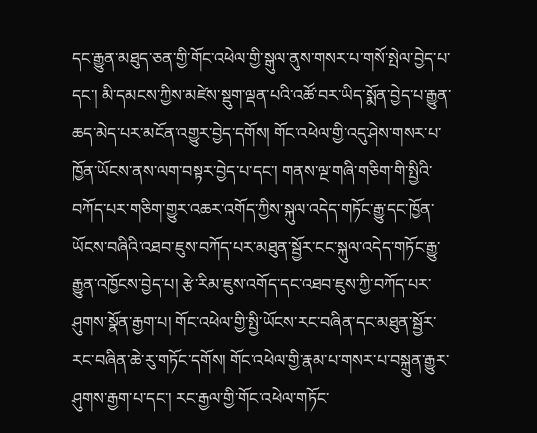དང་རྒྱུན་མཐུད་ཅན་གྱི་གོང་འཕེལ་གྱི་སྒུལ་ནུས་གསར་པ་གསོ་སྤེལ་བྱེད་པ་དང་། མི་དམངས་ཀྱིས་མཛེས་སྡུག་ལྡན་པའི་འཚོ་བར་ཡིད་སྨོན་བྱེད་པ་རྒྱུན་ཆད་མེད་པར་མངོན་འགྱུར་བྱེད་དགོས། གོང་འཕེལ་གྱི་འདུ་ཤེས་གསར་པ་ཁྱོན་ཡོངས་ནས་ལག་བསྟར་བྱེད་པ་དང་། གནས་ལྔ་གཞི་གཅིག་གི་སྤྱིའི་བཀོད་པར་གཅིག་གྱུར་འཆར་འགོད་ཀྱིས་སྐུལ་འདེད་གཏོང་རྒྱུ་དང་ཁྱོན་ཡོངས་བཞིའི་འཐབ་ཇུས་བཀོད་པར་མཐུན་སྦྱོར་ངང་སྐུལ་འདེད་གཏོང་རྒྱུ་རྒྱུན་འཁྱོངས་བྱེད་པ། རྩེ་རིམ་ཇུས་འགོད་དང་འཐབ་ཇུས་ཀྱི་བཀོད་པར་ཤུགས་སྣོན་རྒྱག་པ། གོང་འཕེལ་གྱི་སྤྱི་ཡོངས་རང་བཞིན་དང་མཐུན་སྦྱོར་རང་བཞིན་ཆེ་རུ་གཏོང་དགོས། གོང་འཕེལ་གྱི་རྣམ་པ་གསར་པ་བསྐྲུན་རྒྱུར་ཤུགས་རྒྱག་པ་དང་། རང་རྒྱལ་གྱི་གོང་འཕེལ་གཏོང་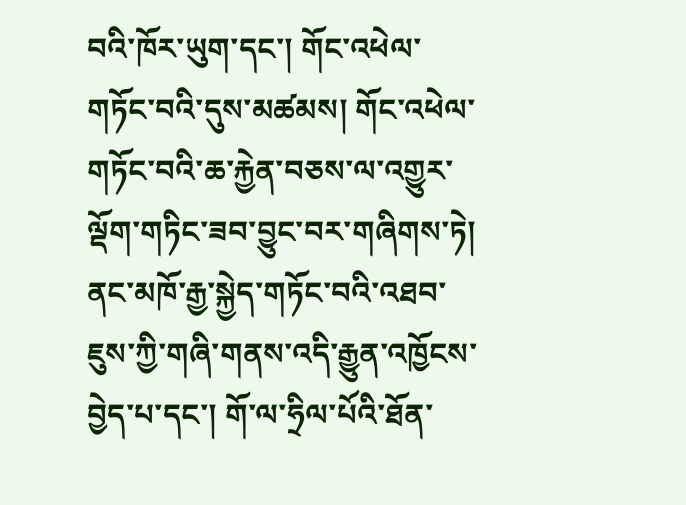བའི་ཁོར་ཡུག་དང་། གོང་འཕེལ་གཏོང་བའི་དུས་མཚམས། གོང་འཕེལ་གཏོང་བའི་ཆ་རྐྱེན་བཅས་ལ་འགྱུར་ལྡོག་གཏིང་ཟབ་བྱུང་བར་གཞིགས་ཏེ། ནང་མཁོ་རྒྱ་སྐྱེད་གཏོང་བའི་འཐབ་ཇུས་ཀྱི་གཞི་གནས་འདི་རྒྱུན་འཁྱོངས་བྱེད་པ་དང་། གོ་ལ་ཧྲིལ་པོའི་ཐོན་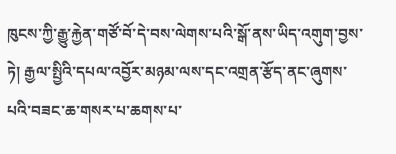ཁུངས་ཀྱི་རྒྱུ་རྐྱེན་གཙོ་བོ་དེ་བས་ལེགས་པའི་སྒོ་ནས་ཡིད་འགུག་བྱས་ཏེ། རྒྱལ་སྤྱིའི་དཔལ་འབྱོར་མཉམ་ལས་དང་འགྲན་རྩོད་ནང་ཞུགས་པའི་བཟང་ཆ་གསར་པ་ཆགས་པ་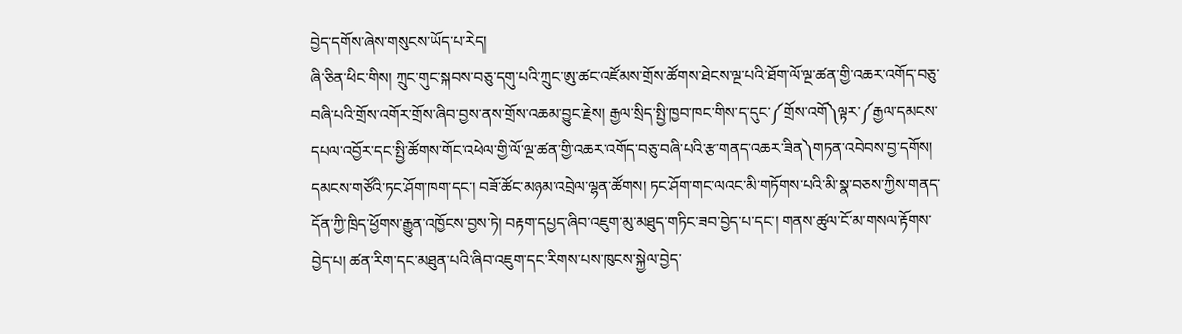བྱེད་དགོས་ཞེས་གསུངས་ཡོད་པ་རེད།
ཞི་ཅིན་ཕིང་གིས། ཀྲུང་གུང་སྐབས་བཅུ་དགུ་པའི་ཀྲུང་ཨུ་ཚང་འཛོམས་གྲོས་ཚོགས་ཐེངས་ལྔ་པའི་ཐོག་ལོ་ལྔ་ཚན་གྱི་འཆར་འགོད་བཅུ་བཞི་པའི་གྲོས་འགོར་གྲོས་ཞིབ་བྱས་ནས་གྲོས་འཆམ་བྱུང་རྗེས། རྒྱལ་སྲིད་སྤྱི་ཁྱབ་ཁང་གིས་ད་དུང་༼གྲོས་འགོ༽ལྟར་༼རྒྱལ་དམངས་དཔལ་འབྱོར་དང་སྤྱི་ཚོགས་གོང་འཕེལ་གྱི་ལོ་ལྔ་ཚན་གྱི་འཆར་འགོད་བཅུ་བཞི་པའི་རྩ་གནད་འཆར་ཟིན༽གཏན་འབེབས་བྱ་དགོས། དམངས་གཙོའི་ཏང་ཤོག་ཁག་དང་། བཟོ་ཚོང་མཉམ་འབྲེལ་ལྷན་ཚོགས། ཏང་ཤོག་གང་ལའང་མི་གཏོགས་པའི་མི་སྣ་བཅས་ཀྱིས་གནད་དོན་ཀྱི་ཁྲིད་ཕྱོགས་རྒྱུན་འཁྱོངས་བྱས་ཏེ། བརྟག་དཔྱད་ཞིབ་འཇུག་མུ་མཐུད་གཏིང་ཟབ་བྱེད་པ་དང་། གནས་ཚུལ་ངོ་མ་གསལ་རྟོགས་བྱེད་པ། ཚན་རིག་དང་མཐུན་པའི་ཞིབ་འཇུག་དང་རིགས་པས་ཁུངས་སྐྱེལ་བྱེད་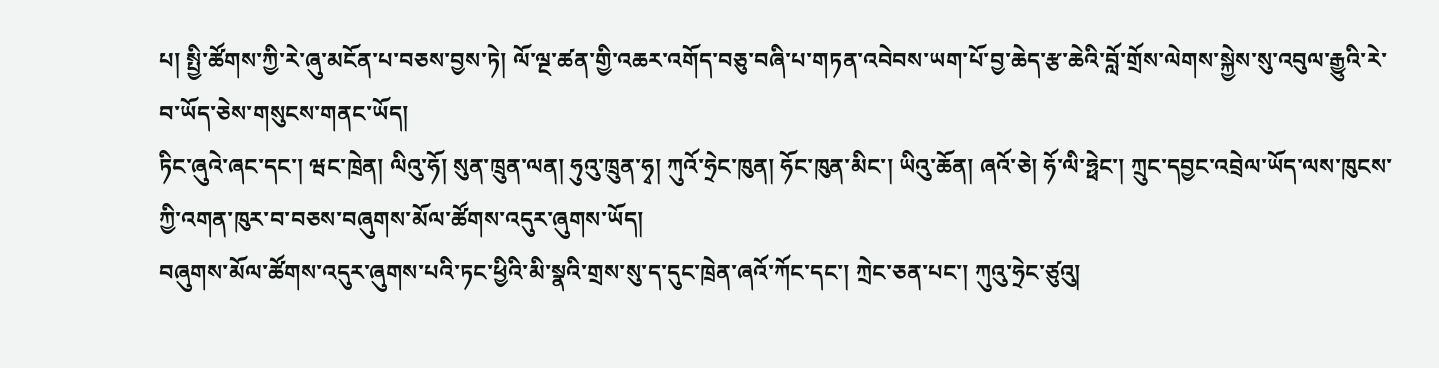པ། སྤྱི་ཚོགས་ཀྱི་རེ་ཞུ་མངོན་པ་བཅས་བྱས་ཏེ། ལོ་ལྔ་ཚན་གྱི་འཆར་འགོད་བཅུ་བཞི་པ་གཏན་འབེབས་ཡག་པོ་བྱ་ཆེད་རྩ་ཆེའི་བློ་གྲོས་ལེགས་སྐྱེས་སུ་འབུལ་རྒྱུའི་རེ་བ་ཡོད་ཅེས་གསུངས་གནང་ཡོད།
ཏིང་ཞུའེ་ཞང་དང་། ཝང་ཁྲེན། ལིའུ་ཧོ། སུན་ཁྲུན་ལན། ཧུའུ་ཁྲུན་ཧྭ། ཀུའོ་ཧྲེང་ཁུན། ཧོང་ཁུན་མིང་། ཡིའུ་ཆོན། ཞའོ་ཅེ། ཧོ་ལི་ཧྥེང་། ཀྲུང་དབྱང་འབྲེལ་ཡོད་ལས་ཁུངས་ཀྱི་འགན་ཁུར་བ་བཅས་བཞུགས་མོལ་ཚོགས་འདུར་ཞུགས་ཡོད།
བཞུགས་མོལ་ཚོགས་འདུར་ཞུགས་པའི་ཏང་ཕྱིའི་མི་སྣའི་གྲས་སུ་ད་དུང་ཁྲེན་ཞའོ་ཀོང་དང་། ཀྲེང་ཅན་པང་། ཀུའུ་ཧྲེང་ཙུའུ།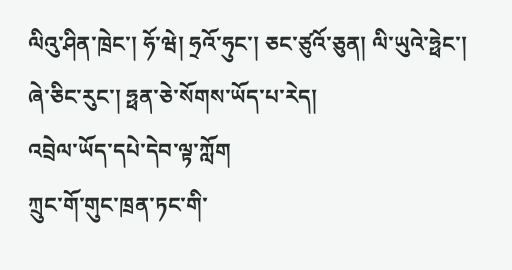ལིའུ་ཤིན་ཁྲེང་། ཧོ་ཝེ། ཧྲའོ་ཧུང་། ཅང་ཙུའོ་ཅུན། ལི་ཡུའེ་ཧྥེང་། ཞེ་ཅིང་རུང་། ཧྥན་ཅེ་སོགས་ཡོད་པ་རེད།
འབྲེལ་ཡོད་དཔེ་དེབ་ལྟ་ཀློག
ཀྲུང་གོ་གུང་ཁྲན་ཏང་གི་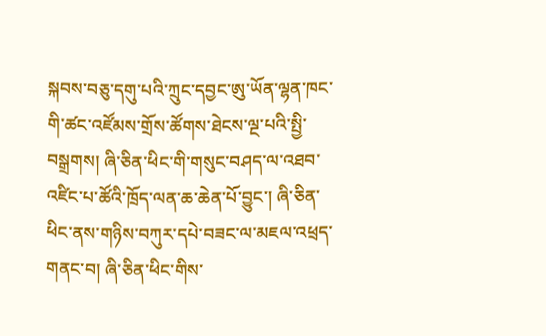སྐབས་བཅུ་དགུ་པའི་ཀྲུང་དབྱང་ཨུ་ཡོན་ལྷན་ཁང་གི་ཚང་འཛོམས་གྲོས་ཚོགས་ཐེངས་ལྔ་པའི་སྤྱི་བསྒྲགས། ཞི་ཅིན་ཕིང་གི་གསུང་བཤད་ལ་འཐབ་འཛིང་པ་ཚོའི་ཁྲོད་ལན་ཆ་ཆེན་པོ་བྱུང་། ཞི་ཅིན་ཕིང་ནས་གཉིས་བཀུར་དཔེ་བཟང་ལ་མཇལ་འཕྲད་གནང་བ། ཞི་ཅིན་ཕིང་གིས་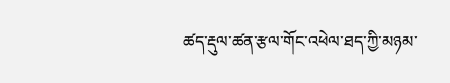ཚད་རྡུལ་ཚན་རྩལ་གོང་འཕེལ་ཐད་ཀྱི་མཉམ་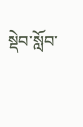སྡེབ་སློབ་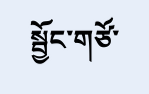སྦྱོང་གཙོ་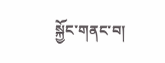སྐྱོང་གནང་བ།